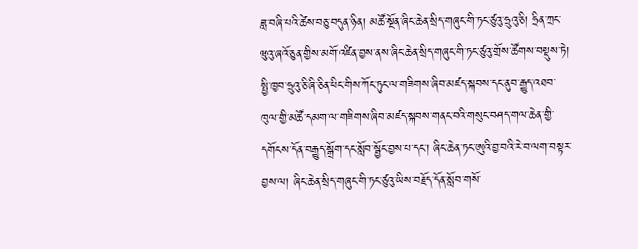ཟླ་བཞི་པའི་ཚེས་བཅུ་བདུན་ཉིན། མཚོ་སྔོན་ཞིང་ཆེན་སྲིད་གཞུང་གི་ཏང་ཙུའུ་ཧྲུའུ་ཅི། ཧྲིན་ཀྲང་ཝུའུ་ཞའོ་ཅུན་གྱིས་མགོ་འཛིན་བྱས་ནས་ཞིང་ཆེན་སྲིད་གཞུང་གི་ཏང་ཙུའུ་གྲོས་ཚོགས་བསྡུས་ཏེ། སྤྱི་ཁྱབ་ཧྲུའུ་ཅི་ཞི་ཅིན་ཕིང་གིས་ཀོང་ཏུང་ལ་གཟིགས་ཞིབ་མཛད་སྐབས་དང་ནུབ་རྒྱུད་འཐབ་ཁུལ་གྱི་མཚོ་དམག་ལ་གཟིགས་ཞིབ་མཛད་སྐབས་གནང་བའི་གསུང་བཤད་གལ་ཆེན་གྱི་དགོངས་དོན་བརྒྱུད་སྒྲོག་དང་སློབ་སྦྱོང་བྱས་པ་དང་། ཞིང་ཆེན་ཏང་ཨུའི་བྱ་བའི་རེ་བ་ལག་བསྟར་བྱས་ལ། ཞིང་ཆེན་སྲིད་གཞུང་གི་ཏང་ཙུའུ་ཡིས་བརྗོད་དོན་སློབ་གསོ་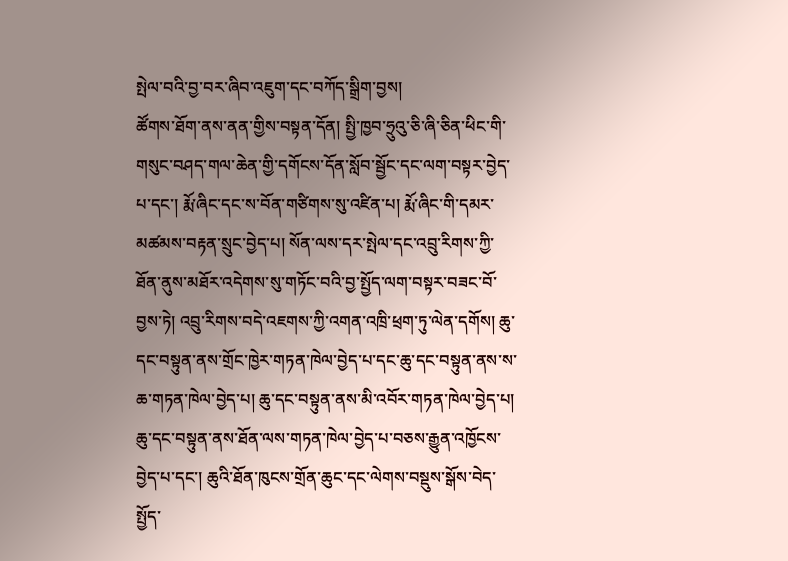སྤེལ་བའི་བྱ་བར་ཞིབ་འཇུག་དང་བཀོད་སྒྲིག་བྱས།
ཚོགས་ཐོག་ནས་ནན་གྱིས་བསྟན་དོན། སྤྱི་ཁྱབ་ཧྲུའུ་ཅི་ཞི་ཅིན་ཕིང་གི་གསུང་བཤད་གལ་ཆེན་གྱི་དགོངས་དོན་སློབ་སྦྱོང་དང་ལག་བསྟར་བྱེད་པ་དང་། རྨོ་ཞིང་དང་ས་བོན་གཙིགས་སུ་འཛིན་པ། རྨོ་ཞིང་གི་དམར་མཚམས་བརྟན་སྲུང་བྱེད་པ། སོན་ལས་དར་སྤེལ་དང་འབྲུ་རིགས་ཀྱི་ཐོན་ནུས་མཐོར་འདེགས་སུ་གཏོང་བའི་བྱ་སྤྱོད་ལག་བསྟར་བཟང་བོ་བྱས་ཏེ། འབྲུ་རིགས་བདེ་འཇགས་ཀྱི་འགན་འཁྲི་ཕྲག་ཏུ་ལེན་དགོས། ཆུ་དང་བསྟུན་ནས་གྲོང་ཁྱེར་གཏན་ཁེལ་བྱེད་པ་དང་ཆུ་དང་བསྟུན་ནས་ས་ཆ་གཏན་ཁེལ་བྱེད་པ། ཆུ་དང་བསྟུན་ནས་མི་འབོར་གཏན་ཁེལ་བྱེད་པ། ཆུ་དང་བསྟུན་ནས་ཐོན་ལས་གཏན་ཁེལ་བྱེད་པ་བཅས་རྒྱུན་འཁྱོངས་བྱེད་པ་དང་། ཆུའི་ཐོན་ཁུངས་གྲོན་ཆུང་དང་ལེགས་བསྡུས་སྒོས་བེད་སྤྱོད་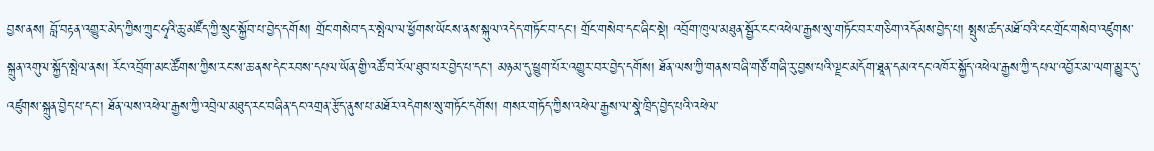བྱས་ནས། བློ་བརྟན་འགྱུར་མེད་ཀྱིས་ཀྲུང་ཧྭའི་ཆུ་མཛོད་ཀྱི་སྲུང་སྐྱོབ་པ་བྱེད་དགོས། གྲོང་གསེབ་དར་སྤེལ་ལ་ཕྱོགས་ཡོངས་ནས་སྐུལ་འདེད་གཏོང་བ་དང་། གྲོང་གསེབ་དང་ཞིང་སྡེ། འབྲོག་ཁུལ་མཐུན་སྦྱོར་ངང་འཕེལ་རྒྱས་སུ་གཏོང་བར་གཅིག་འདོམས་བྱེད་པ། སྤུས་ཚད་མཐོ་བའི་ངང་གྲོང་གསེབ་འཛུགས་སྐྲུན་འགུལ་སྐྱོད་སྤེལ་ནས། རོང་འབྲོག་མང་ཚོགས་ཀྱིས་རང་ས་ཆ་ནས་དེང་རབས་དཔལ་ཡོན་གྱི་འཚོ་བ་རོལ་ཐུབ་པར་བྱེད་པ་དང་། མཉམ་དུ་ཕྱུག་པོར་འགྱུར་བར་བྱེད་དགོས། ཐོན་ལས་ཀྱི་གནས་བཞི་གཙོ་གཞི་རུ་བྱས་པའི་ལྗང་མདོག་ཐཱན་དམའ་དང་འཁོར་སྐྱོད་འཕེལ་རྒྱས་ཀྱི་དཔལ་འབྱོར་མ་ལག་མྱུར་དུ་འཛུགས་སྐྲུན་བྱེད་པ་དང་། ཐོན་ལས་འཕེལ་རྒྱས་ཀྱི་འབྲེལ་མཐུད་རང་བཞིན་དང་འགྲན་རྩོད་ནུས་པ་མཐོར་འདེགས་སུ་གཏོང་དགོས། གསར་གཏོད་ཀྱིས་འཕེལ་རྒྱས་ལ་སྣེ་ཁྲིད་བྱེད་པའི་འཕེལ་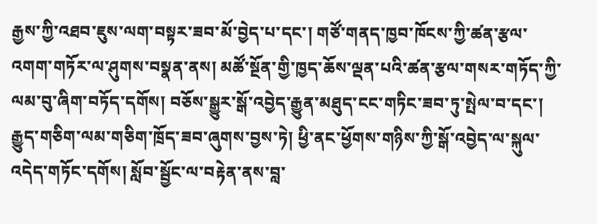རྒྱས་ཀྱི་འཐབ་ཇུས་ལག་བསྟར་ཟབ་མོ་བྱེད་པ་དང་། གཙོ་གནད་ཁྱབ་ཁོངས་ཀྱི་ཚན་རྩལ་འགག་གཏོར་ལ་ཤུགས་བསྣན་ནས། མཚོ་སྔོན་གྱི་ཁྱད་ཆོས་ལྡན་པའི་ཚན་རྩལ་གསར་གཏོད་ཀྱི་ལམ་བུ་ཞིག་བཏོད་དགོས། བཅོས་སྒྱུར་སྒོ་འབྱེད་རྒྱུན་མཐུད་ངང་གཏིང་ཟབ་ཏུ་སྤེལ་བ་དང་། རྒྱུད་གཅིག་ལམ་གཅིག་ཁྲོད་ཟབ་ཞུགས་བྱས་ཏེ། ཕྱི་ནང་ཕྱོགས་གཉིས་ཀྱི་སྒོ་འབྱེད་ལ་སྐུལ་འདེད་གཏོང་དགོས། སློབ་སྦྱོང་ལ་བརྟེན་ནས་བླ་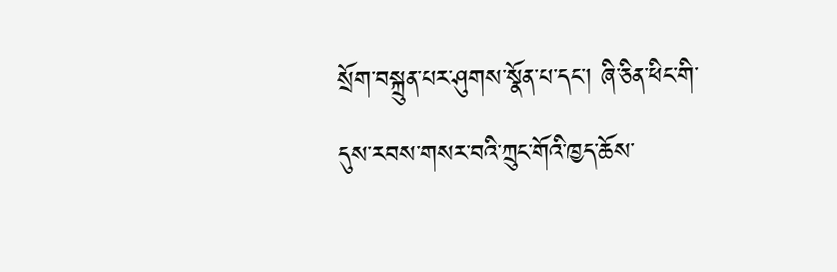སྲོག་བསྐྲུན་པར་ཤུགས་སྣོན་པ་དང་། ཞི་ཅིན་ཕིང་གི་དུས་རབས་གསར་བའི་ཀྲུང་གོའི་ཁྱད་ཆོས་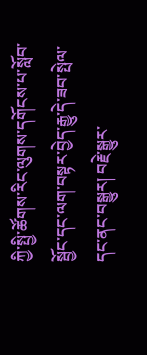ཀྱི་སྤྱི་ཚོགས་རིང་ལུགས་དགོངས་པ་སློབ་སྦྱོང་དང་ལག་བསྟར་བྱེད་རྒྱུ་དེ་ཟབ་སྤེལ་དང་ནང་བསྒྱུར། བརྗེ་སྒྱུར་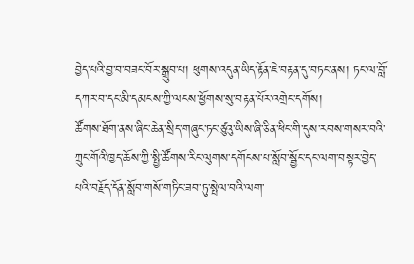བྱེད་པའི་བྱ་བ་བཟང་བོར་སྒྲུབ་པ། ཕུགས་འདུན་ཡིད་རྟོན་ཇེ་བརྟན་དུ་བཏང་ནས། ཏང་ལ་བློ་དཀར་བ་དང་མི་དམངས་ཀྱི་ལངས་ཕྱོགས་སུ་བརྟན་པོར་འགྲེང་དགོས།
ཚོགས་ཐོག་ནས་ཞིང་ཆེན་སྲིད་གཞུང་ཏང་ཙུའུ་ཡིས་ཞི་ཅིན་ཕིང་གི་དུས་རབས་གསར་བའི་ཀྲུང་གོའི་ཁྱད་ཆོས་ཀྱི་སྤྱི་ཚོགས་རིང་ལུགས་དགོངས་པ་སློབ་སྦྱོང་དང་ལག་བསྟར་བྱེད་པའི་བརྗོད་དོན་སློབ་གསོ་གཏིང་ཟབ་ཏུ་སྤེལ་བའི་ལག་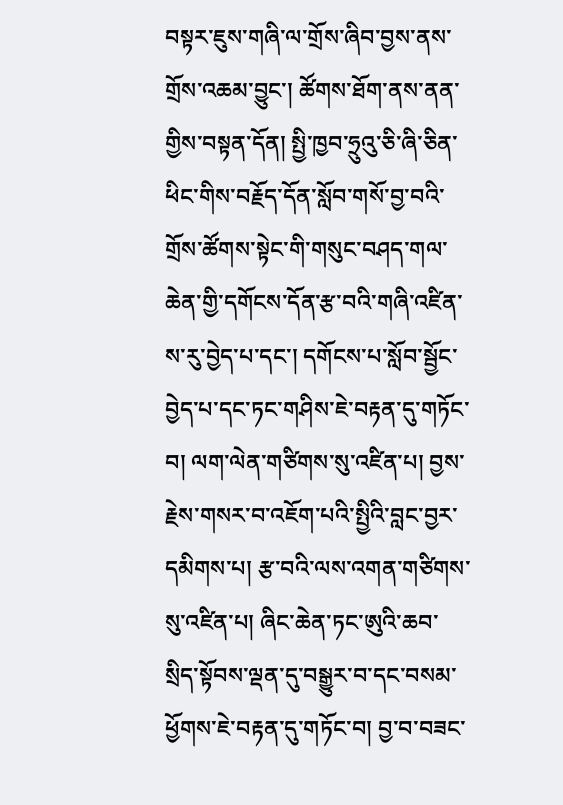བསྟར་ཇུས་གཞི་ལ་གྲོས་ཞིབ་བྱས་ནས་གྲོས་འཆམ་བྱུང་། ཚོགས་ཐོག་ནས་ནན་གྱིས་བསྟན་དོན། སྤྱི་ཁྱབ་ཧྲུའུ་ཅི་ཞི་ཅིན་ཕིང་གིས་བརྗོད་དོན་སློབ་གསོ་བྱ་བའི་གྲོས་ཚོགས་སྟེང་གི་གསུང་བཤད་གལ་ཆེན་གྱི་དགོངས་དོན་རྩ་བའི་གཞི་འཛིན་ས་རུ་བྱེད་པ་དང་། དགོངས་པ་སློབ་སྦྱོང་བྱེད་པ་དང་ཏང་གཤིས་ཇེ་བརྟན་དུ་གཏོང་བ། ལག་ལེན་གཙིགས་སུ་འཛིན་པ། བྱས་རྗེས་གསར་བ་འཇོག་པའི་སྤྱིའི་བླང་བྱར་དམིགས་པ། རྩ་བའི་ལས་འགན་གཙིགས་སུ་འཛིན་པ། ཞིང་ཆེན་ཏང་ཨུའི་ཆབ་སྲིད་སྟོབས་ལྡན་དུ་བསྒྱུར་བ་དང་བསམ་ཕྱོགས་ཇེ་བརྟན་དུ་གཏོང་བ། བྱ་བ་བཟང་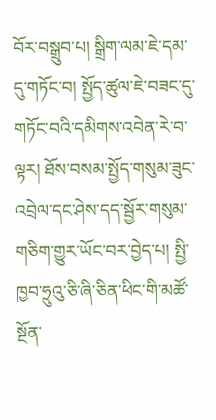བོར་བསྒྲུབ་པ། སྒྲིག་ལམ་ཇེ་དམ་དུ་གཏོང་བ། སྤྱོད་ཚུལ་ཇེ་བཟང་དུ་གཏོང་བའི་དམིགས་འབེན་རེ་བ་ལྟར། ཐོས་བསམ་སྤྱོད་གསུམ་ཟུང་འབྲེལ་དང་ཤེས་དད་སྦྱོར་གསུམ་གཅིག་གྱུར་ཡོང་བར་བྱེད་པ། སྤྱི་ཁྱབ་ཧྲུའུ་ཅི་ཞི་ཅིན་ཕིང་གི་མཚོ་སྔོན་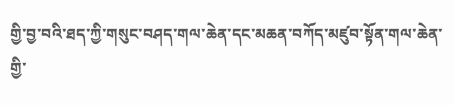གྱི་བྱ་བའི་ཐད་ཀྱི་གསུང་བཤད་གལ་ཆེན་དང་མཆན་བཀོད་མཛུབ་སྟོན་གལ་ཆེན་གྱི་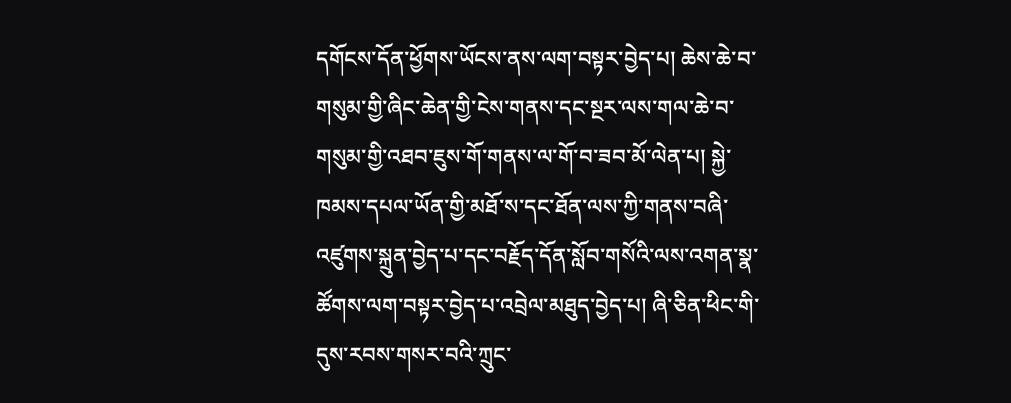དགོངས་དོན་ཕྱོགས་ཡོངས་ནས་ལག་བསྟར་བྱེད་པ། ཆེས་ཆེ་བ་གསུམ་གྱི་ཞིང་ཆེན་གྱི་ངེས་གནས་དང་སྔར་ལས་གལ་ཆེ་བ་གསུམ་གྱི་འཐབ་ཇུས་གོ་གནས་ལ་གོ་བ་ཟབ་མོ་ལེན་པ། སྐྱེ་ཁམས་དཔལ་ཡོན་གྱི་མཐོ་ས་དང་ཐོན་ལས་ཀྱི་གནས་བཞི་འཛུགས་སྐྲུན་བྱེད་པ་དང་བརྗོད་དོན་སློབ་གསོའི་ལས་འགན་སྣ་ཚོགས་ལག་བསྟར་བྱེད་པ་འབྲེལ་མཐུད་བྱེད་པ། ཞི་ཅིན་ཕིང་གི་དུས་རབས་གསར་བའི་ཀྲུང་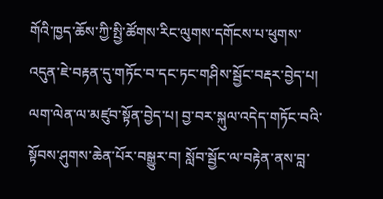གོའི་ཁྱད་ཆོས་ཀྱི་སྤྱི་ཚོགས་རིང་ལུགས་དགོངས་པ་ཕུགས་འདུན་ཇེ་བརྟན་དུ་གཏོང་བ་དང་ཏང་གཤིས་སྦྱོང་བརྡར་བྱེད་པ། ལག་ལེན་ལ་མཛུབ་སྟོན་བྱེད་པ། བྱ་བར་སྐུལ་འདེད་གཏོང་བའི་སྟོབས་ཤུགས་ཆེན་པོར་བསྒྱུར་བ། སློབ་སྦྱོང་ལ་བརྟེན་ནས་བླ་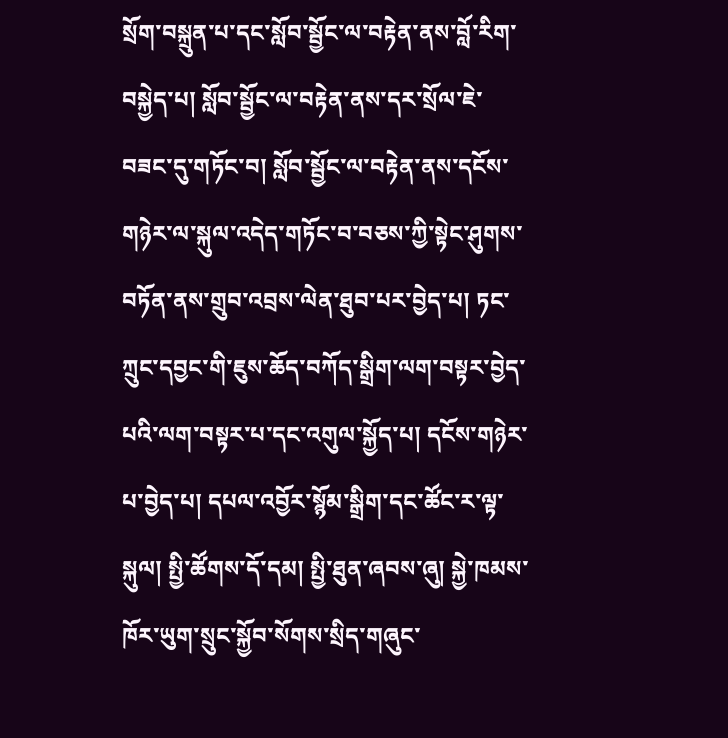སྲོག་བསྐྲུན་པ་དང་སློབ་སྦྱོང་ལ་བརྟེན་ནས་བློ་རིག་བསྐྱེད་པ། སློབ་སྦྱོང་ལ་བརྟེན་ནས་དར་སྲོལ་ཇེ་བཟང་དུ་གཏོང་བ། སློབ་སྦྱོང་ལ་བརྟེན་ནས་དངོས་གཉེར་ལ་སྐུལ་འདེད་གཏོང་བ་བཅས་ཀྱི་སྟེང་ཤུགས་བཏོན་ནས་གྲུབ་འབྲས་ལེན་ཐུབ་པར་བྱེད་པ། ཏང་ཀྲུང་དབྱང་གི་ཇུས་ཆོད་བཀོད་སྒྲིག་ལག་བསྟར་བྱེད་པའི་ལག་བསྟར་པ་དང་འགུལ་སྐྱོད་པ། དངོས་གཉེར་པ་བྱེད་པ། དཔལ་འབྱོར་སྙོམ་སྒྲིག་དང་ཚོང་ར་ལྟ་སྐུལ། སྤྱི་ཚོགས་དོ་དམ། སྤྱི་ཐུན་ཞབས་ཞུ། སྐྱེ་ཁམས་ཁོར་ཡུག་སྲུང་སྐྱོབ་སོགས་སྲིད་གཞུང་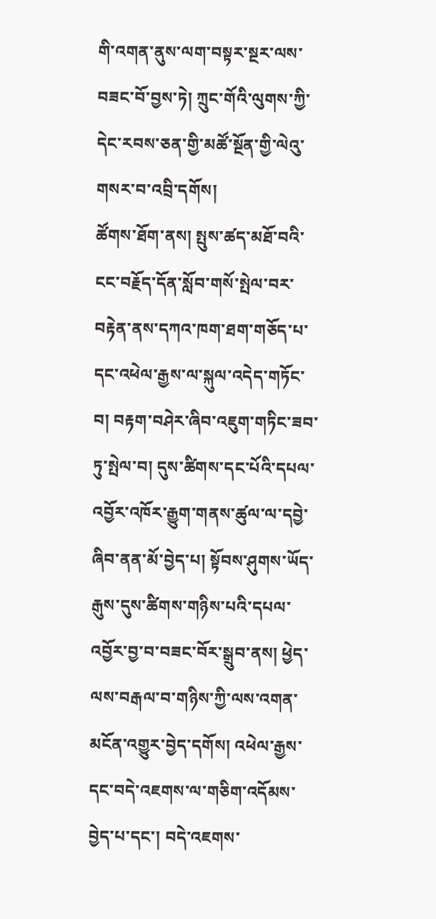གི་འགན་ནུས་ལག་བསྟར་སྔར་ལས་བཟང་བོ་བྱས་ཏེ། ཀྲུང་གོའི་ལུགས་ཀྱི་དེང་རབས་ཅན་གྱི་མཚོ་སྔོན་གྱི་ལེའུ་གསར་བ་འབྲི་དགོས།
ཚོགས་ཐོག་ནས། སྤུས་ཚད་མཐོ་བའི་ངང་བརྗོད་དོན་སློབ་གསོ་སྤེལ་བར་བརྟེན་ནས་དཀའ་ཁག་ཐག་གཅོད་པ་དང་འཕེལ་རྒྱས་ལ་སྐུལ་འདེད་གཏོང་བ། བརྟག་བཤེར་ཞིབ་འཇུག་གཏིང་ཟབ་ཏུ་སྤེལ་བ། དུས་ཚིགས་དང་པོའི་དཔལ་འབྱོར་འཁོར་རྒྱུག་གནས་ཚུལ་ལ་དབྱེ་ཞིབ་ནན་མོ་བྱེད་པ། སྟོབས་ཤུགས་ཡོད་རྒུས་དུས་ཚིགས་གཉིས་པའི་དཔལ་འབྱོར་བྱ་བ་བཟང་བོར་སྒྲུབ་ནས། ཕྱེད་ལས་བརྒལ་བ་གཉིས་ཀྱི་ལས་འགན་མངོན་འགྱུར་བྱེད་དགོས། འཕེལ་རྒྱས་དང་བདེ་འཇགས་ལ་གཅིག་འདོམས་བྱེད་པ་དང་། བདེ་འཇགས་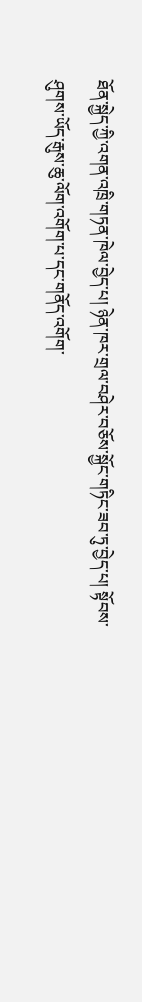ཐོན་སྐྱེད་ཀྱི་འགན་འཁྲི་གཏན་ཁེལ་བྱེད་པ། ཉེན་ཁར་གྲལ་བཤེར་བཅོས་སྐྱོང་གཏིང་ཟབ་ཏུ་བྱེད་པ། སྟོབས་ཤུགས་ཡོད་རྒུས་ཆུ་ལོག་འགོག་པ་དང་གནོད་འགོག་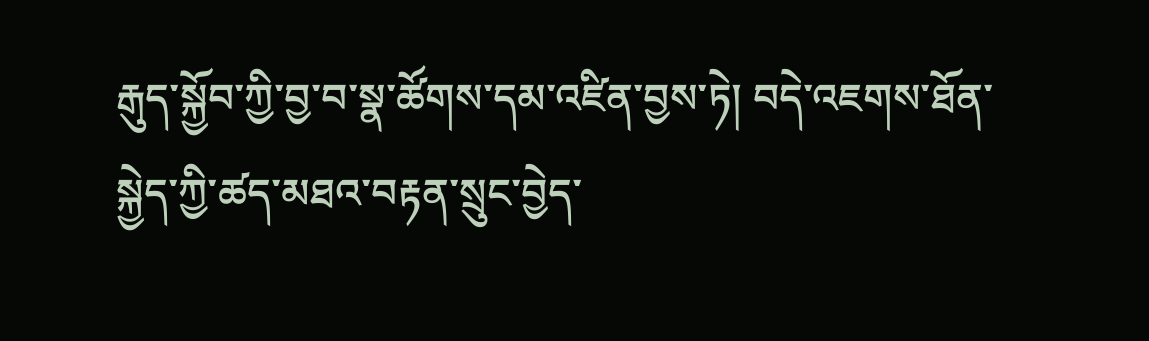རྒུད་སྐྱོབ་ཀྱི་བྱ་བ་སྣ་ཚོགས་དམ་འཛིན་བྱས་ཏེ། བདེ་འཇགས་ཐོན་སྐྱེད་ཀྱི་ཚད་མཐའ་བརྟན་སྲུང་བྱེད་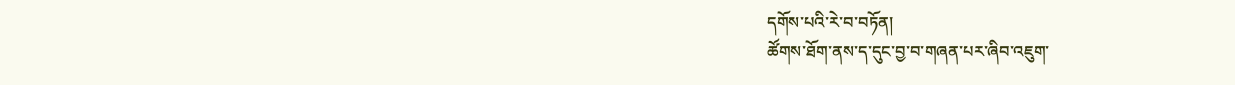དགོས་པའི་རེ་བ་བཏོན།
ཚོགས་ཐོག་ནས་ད་དུང་བྱ་བ་གཞན་པར་ཞིབ་འཇུག་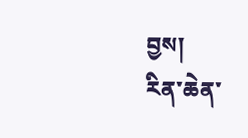བྱས།
རིན་ཆེན་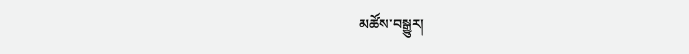མཚོས་བསྒྱུར།